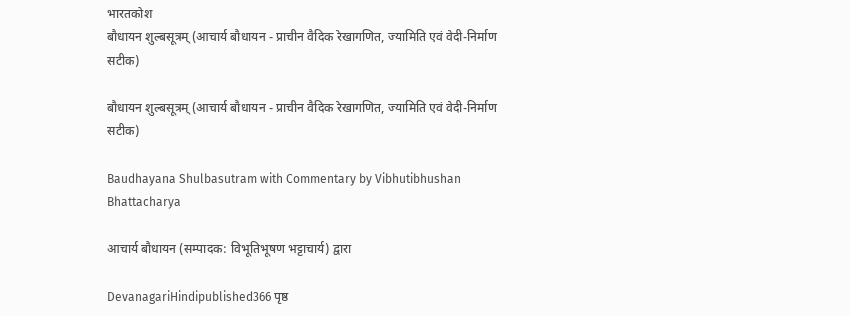भारतकोश
बौधायन शुल्बसूत्रम् (आचार्य बौधायन - प्राचीन वैदिक रेखागणित, ज्यामिति एवं वेदी-निर्माण सटीक)

बौधायन शुल्बसूत्रम् (आचार्य बौधायन - प्राचीन वैदिक रेखागणित, ज्यामिति एवं वेदी-निर्माण सटीक)

Baudhayana Shulbasutram with Commentary by Vibhutibhushan Bhattacharya

आचार्य बौधायन (सम्पादक: विभूतिभूषण भट्टाचार्य) द्वारा

DevanagariHindipublished366 पृष्ठ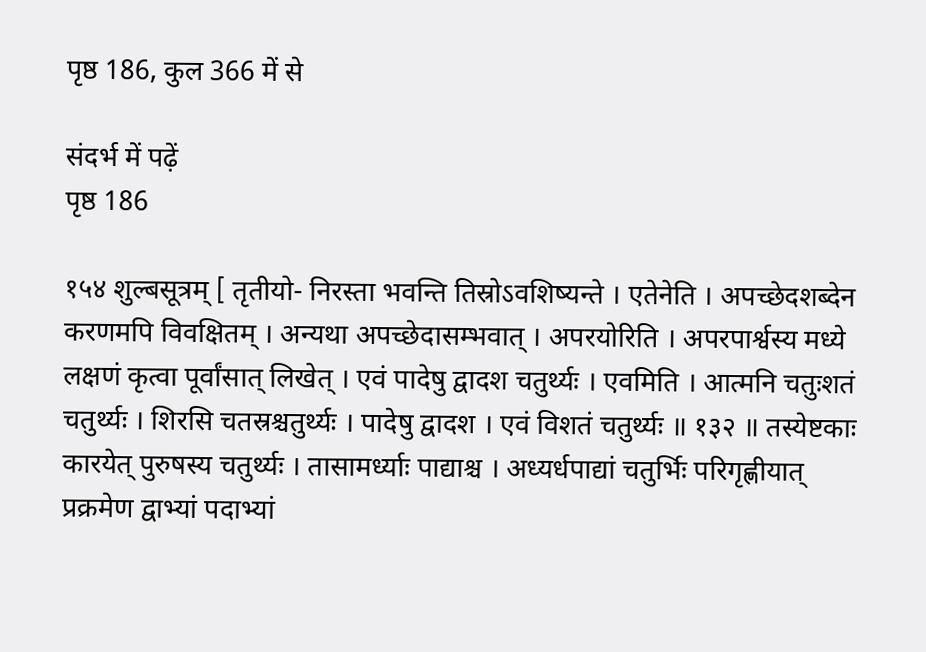पृष्ठ 186, कुल 366 में से

संदर्भ में पढ़ें
पृष्ठ 186

१५४ शुल्बसूत्रम् [ तृतीयो- निरस्ता भवन्ति तिस्रोऽवशिष्यन्ते । एतेनेति । अपच्छेदशब्देन करणमपि विवक्षितम् । अन्यथा अपच्छेदासम्भवात् । अपरयोरिति । अपरपार्श्वस्य मध्ये लक्षणं कृत्वा पूर्वांसात् लिखेत् । एवं पादेषु द्वादश चतुर्थ्यः । एवमिति । आत्मनि चतुःशतं चतुर्थ्यः । शिरसि चतस्रश्चतुर्थ्यः । पादेषु द्वादश । एवं विशतं चतुर्थ्यः ॥ १३२ ॥ तस्येष्टकाः कारयेत् पुरुषस्य चतुर्थ्यः । तासामर्ध्याः पाद्याश्च । अध्यर्धपाद्यां चतुर्भिः परिगृह्णीयात् प्रक्रमेण द्वाभ्यां पदाभ्यां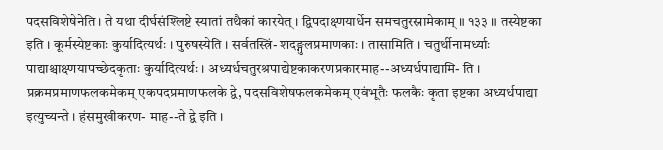पदसविशेषेनेति । ते यथा दीर्घसंश्लिष्टे स्यातां तथैकां कारयेत् । द्विपदाक्ष्णयार्धेन समचतुरस्रामेकाम् ॥ १३३ ॥ तस्येष्टका इति । कूर्मस्येष्टकाः कुर्यादित्यर्थः । पुरुषस्येति । सर्वतस्त्रिं- शदङ्गुलप्रमाणकाः । तासामिति । चतुर्थीनामर्ध्याः पाद्याश्चाक्ष्णयापच्छेदकृताः कुर्यादित्यर्थः । अध्यर्धचतुरश्रपाद्येष्टकाकरणप्रकारमाह--अध्यर्धपाद्यामि- ति । प्रक्रमप्रमाणफलकमेकम् एकपदप्रमाणफलके द्वे, पदसविशेषफलकमेकम् एवंभूतैः फलकैः कृता इष्टका अध्यर्धपाद्या इत्युच्यन्ते । हंसमुखीकरण- माह--ते द्वे इति ।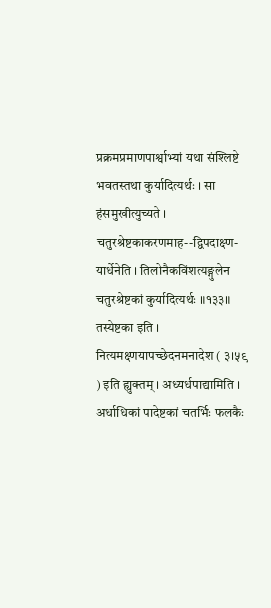प्रक्रमप्रमाणपार्श्वाभ्यां यथा संश्लिष्टे भवतस्तथा कुर्यादित्यर्थः । सा हंसमुखीत्युच्यते । चतुरश्रेष्टकाकरणमाह--द्विपदाक्ष्ण- यार्धेनेति । तिलोनैकविंशत्यङ्गुलेन चतुरश्रेष्टकां कुर्यादित्यर्थः ॥१३३॥ तस्येष्टका इति । नित्यमक्ष्णयापच्छेदनमनादेश ( ३।५९ ) इति ह्युक्तम् । अध्यर्धपाद्यामिति । अर्धाधिकां पादेष्टकां चतर्भिः फलकैः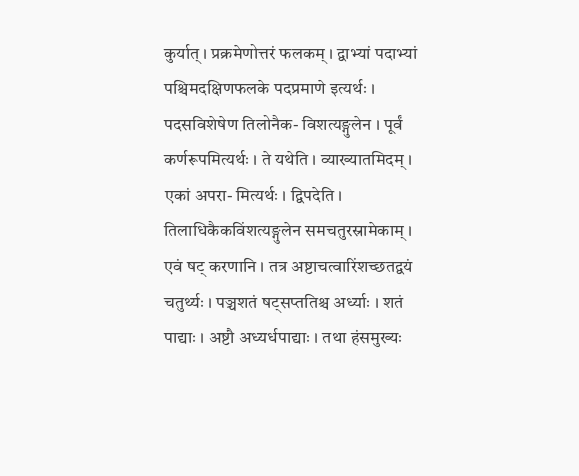कुर्यात् । प्रक्रमेणोत्तरं फलकम् । द्वाभ्यां पदाभ्यां पश्चिमदक्षिणफलके पदप्रमाणे इत्यर्थः । पदसविशेषेण तिलोनैक- विशत्यङ्गुलेन । पूर्वं कर्णरूपमित्यर्थः । ते यथेति । व्याख्यातमिदम् । एकां अपरा- मित्यर्थः । द्विपदेति । तिलाधिकैकविंशत्यङ्गुलेन समचतुरस्रामेकाम् । एवं षट् करणानि । तत्र अष्टाचत्वारिंशच्छतद्वयं चतुर्थ्यः । पञ्चशतं षट्सप्ततिश्च अर्ध्याः । शतं पाद्याः । अष्टौ अध्यर्धपाद्याः । तथा हंसमुख्यः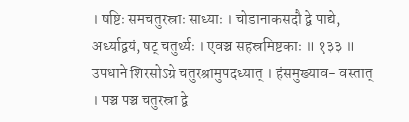। षष्टिः समचतुरस्राः साध्याः । चोडानाकसदौ द्वे पाद्ये, अर्ध्याद्वयं, षट् चतुर्थ्यः । एवञ्च सहस्रमिष्टकाः ॥ १३३ ॥ उपधाने शिरसोऽग्रे चतुरश्रामुपदध्यात् । हंसमुख्याव- वस्तात् । पञ्च पञ्च चतुरस्रा द्वे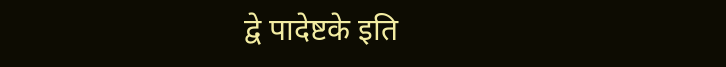द्वे पादेष्टके इति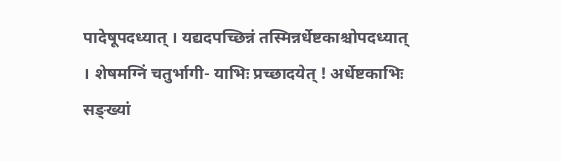पादेषूपदध्यात् । यद्यदपच्छिन्नं तस्मिन्नर्धेष्टकाश्चोपदध्यात् । शेषमग्निं चतुर्भागी- याभिः प्रच्छादयेत् ! अर्धेष्टकाभिः सङ्ख्यां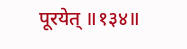पूरयेत् ॥१३४॥